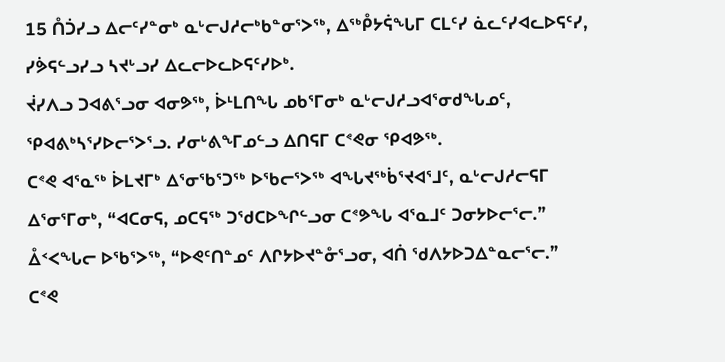15 ᑍᑑᓯᓗ ᐃᓕᑦᓯᓐᓂᒃ ᓇᒡᓕᒍᓱᓕᒃᑲᓐᓂᕐᐳᖅ, ᐃᖅᑬᔭᕌᖓᒥ ᑕᒪᑦᓯ ᓈᓚᑦᓯᐊᓚᐅᕋᑦᓯ, ᓯᕘᕋᓪᓗᓯᓗ ᓴᔪᒡᓗᓯ ᐃᓚᓕᐅᓚᐅᕋᑦᓯᐅᒃ.
ᔫᓯᐱᓗ ᑐᐊᕕᕐᓗᓂ ᐊᓂᕗᖅ, ᐆᒻᒪᑎᖓ ᓄᑲᕐᒥᓂᒃ ᓇᒡᓕᒍᓱᓗᐊᕐᓂᑯᖓᓄᑦ, ᕿᐊᕕᒃᓴᕐᓯᐅᓕᕐᐳᕐᓗ. ᓯᓂᒡᕕᖕᒥᓄᓪᓗ ᐃᑎᕋᒥ ᑕᕝᕙᓂ ᕿᐊᕗᖅ.
ᑕᕝᕙ ᐊᕐᓇᖅ ᐆᒪᔪᒥᒃ ᐃᕐᓂᖃᕐᑐᖅ ᐅᖃᓕᕐᐳᖅ ᐊᖓᔪᖅᑳᕐᔪᐊᕐᒧᑦ, ᓇᒡᓕᒍᓱᓕᕋᒥ ᐃᕐᓂᕐᒥᓂᒃ, “ᐊᑕᓂᕋ, ᓄᑕᕋᖅ ᑐᖁᑕᐅᖏᓪᓗᓂ ᑕᕝᕗᖓ ᐊᕐᓇᒧᑦ ᑐᓂᔭᐅᓕᕐᓕ.” ᐂᑉᐸᖓᓕ ᐅᖃᕐᐳᖅ, “ᐅᕙᑦᑎᓐᓄᑦ ᐱᒋᔭᐅᔪᓐᓁᕐᓗᓂ, ᐊᑏ ᖁᐱᔭᐅᑐᐃᓐᓇᓕᕐᓕ.”
ᑕᕝᕙ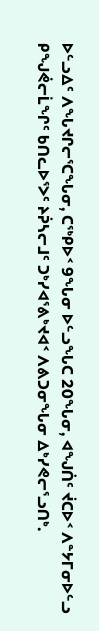ᐅᓪᓗᐃᑦ ᐱᖓᔪᒋᓕᕐᑕᖓᓂ, ᑕᖅᑭᐅᑉ 9ᖓᓂ ᐅᓪᓗᖓᑕ 20ᖓᓂ, ᐊᖑᑏᑦ ᔫᑕᐅᑉ ᐱᓐᔭᒥᓂᐅᓪᓗ ᑭᖑᕚᓕᒫᖏᑦ ᑲᑎᓚᐅᕐᐳᑦ ᔨᕉᓴᓕᒧᑦ ᑐᒃᓯᐊᕐᕕᒃᔪᐊᑉ ᐱᕕᑐᓂᖓᓂ ᐃᒃᓯᕙᓕᕐᓗᑎᒃ.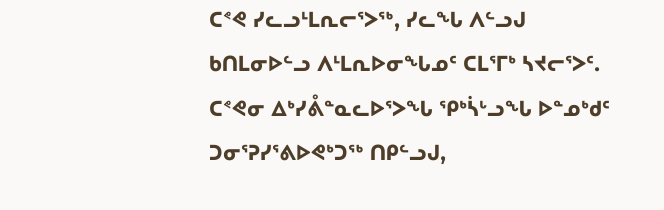ᑕᕝᕙ ᓯᓚᓗᒻᒪᕆᓕᕐᐳᖅ, ᓯᓚᖓ ᐱᓪᓗᒍ ᑲᑎᒪᓂᐅᓪᓗ ᐱᒻᒪᕆᐅᓂᖓᓄᑦ ᑕᒪᕐᒥᒃ ᓴᔪᓕᕐᐳᑦ.
ᑕᕝᕙᓂ ᐃᒃᓯᕔᓐᓇᓚᐅᕐᐳᖓ ᕿᒃᓵᒡᓗᖓ ᐅᓐᓄᒃᑯᑦ ᑐᓂᕐᕈᓯᕐᕕᐅᕙᒃᑐᖅ ᑎᑭᓪᓗᒍ,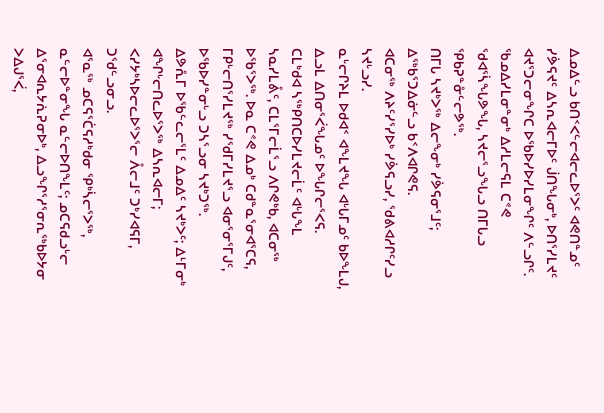ᐃᓄᐃᓪᓗ ᑲᑎᑉᐸᓪᓕᐊᓕᓚᐅᕐᐳᑦ ᐊᕙᑎᓐᓄᑦ ᓯᕘᕋᔪᑦ ᐃᓴᕆᐊᓕᒥᐅᑦ ᒎᑎᖓᓂᒃ, ᐅᑎᕐᓯᒪᔪᑦ ᐊᔪᕐᑐᓕᓂᖏᑕ ᐅᖃᐅᓯᐅᓯᒪᓂᖏᑦ ᐱᓪᓗᒋᑦ.
ᖃᓄᐃᓯᒪᓂᓐᓂᒃ ᐃᓱᒪᓕᕋᒪ ᑕᕝᕙ ᖁᐊᕐᓵᖓᕗᖓ, ᓴᔪᓕᕐᓗᖓᓗ ᑎᒥᒐᓗ ᕿᑲᕈᓐᓁᓪᓕᕗᖅ.
ᑎᒥᒐ ᓴᔪᒃᐳᖅ ᐃᓕᖕᓂᒃ ᓯᕘᕋᓂᕐᒧᑦ; ᐃᖅᑲᕐᑐᐃᓃᓪᓗ ᑲᑉᐱᐊᒋᕙᕋ.
ᐊᑕᓂᖅ ᐱᔨᑦᓯᕐᓯᐅᒃ ᓯᕘᕋᓗᓯ, ᖁᕕᐊᓱᒋᑦᓯᓗ ᓴᔪᒡᓗᓯ.
ᓇᒡᓕᒋᔨᒪ ᐅᑯᐊᑉ ᐊᖕᒪᔪᖓ ᐊᒡᒐᒥᓄᑦ ᑲᐅᖕᒪᒍ, ᐃᓗᒪ ᐃᑎᓂᕐᐹᖓᓄᑦ ᐅᖓᒋᓕᕐᐸᕋ.
ᑕᒪᒃᑯᐊ ᓴᖅᑭᑎᑕᐅᓯᒪᔪᓕᒫᑦ ᐊᒡᒐᖕᒪ ᓴᓇᓯᒪᕔᑦ, ᑕᒪᕐᒥᓕᒫᕐᓗ ᐱᒋᕙᒃᑲ, ᐊᑕᓂᖅ ᐅᖃᕐᐳᖅ. ᐅᓇ ᑕᕝᕙ ᐃᓄᒃ ᑕᑯᓐᓇᕐᓂᐊᕐᑕᕋ, ᒥᑭᒡᓕᑎᕐᓯᒪᔪᖅ ᓯᖁᒥᓯᒪᔪᕐᓗ ᐊᓂᕐᓂᕐᒥᒍᑦ, ᐅᖃᐅᓯᓐᓂᒡᓗ ᑐᓴᕐᓗᓂ ᓴᔪᒃᑐᖅ.
ᐃᕗᕅᒥ ᐅᖃᓪᓚᓕᕐᒪᑦ ᐃᓄᐃᑦ ᓴᔪᒃᐳᑦ; ᐃᒻᒥᓂᒃ ᐊᖏᒡᓕᑎᓚᐅᕐᐳᖅ ᐃᓴᕆᐊᓕᒥ; ᐸᓯᔭᒃᓴᐅᓕᓚᐅᕐᐳᕐᓕ ᐰᓕᒧᑦ ᑐᒃᓯᐊᕋᒥ, ᑐᖁᓪᓗᓂᓗ.
ᐊᕐᓇᖅ ᓄᑕᕋᕐᑖᕋᓱᒃᑯᓂ ᕿᒃᓵᓕᕐᐳᖅ, ᓇᓪᓕᐅᓐᓂᖓ ᓇᓪᓕᐅᑎᖕᒪᑦ; ᓄᑕᕋᑯᓗᒡᓕ ᐃᕐᓂᐊᕆᔭᕇᕈᓂᐅᒃ, ᐃᓗᖏᕐᓱᕐᓂᕆᖅᑲᐅᔭᓂ ᐳᐃᒍᕐᐹ,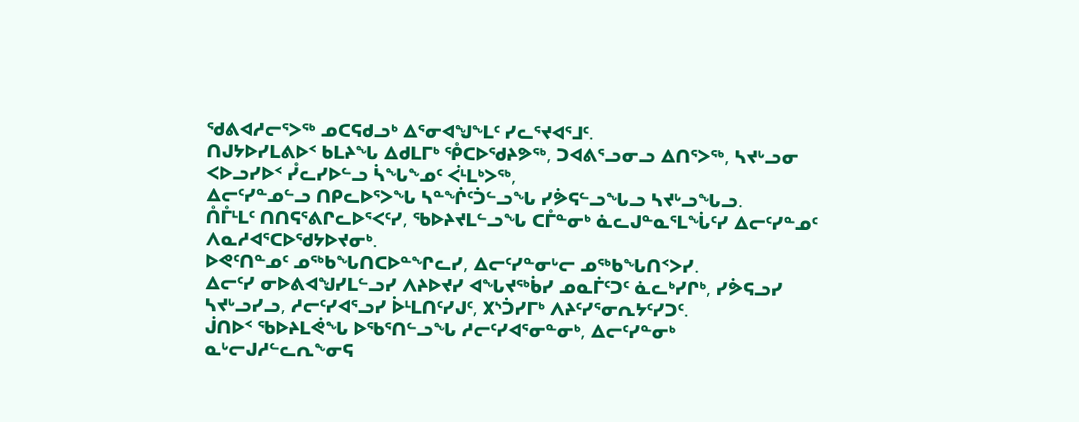ᖁᕕᐊᓱᓕᕐᐳᖅ ᓄᑕᕋᑯᓗᒃ ᐃᕐᓂᐊᖑᖕᒪᑦ ᓯᓚᕐᔪᐊᕐᒧᑦ.
ᑎᒍᔭᐅᓯᒪᕕᐅᑉ ᑲᒪᔨᖓ ᐃᑯᒪᒥᒃ ᕾᑕᐅᖁᔨᕗᖅ, ᑐᐊᕕᕐᓗᓂᓗ ᐃᑎᕐᐳᖅ, ᓴᔪᒡᓗᓂ ᐸᐅᓗᓯᐅᑉ ᓮᓚᓯᐅᓪᓗ ᓵᖓᖕᓄᑦ ᐹᒻᒪᒃᐳᖅ,
ᐃᓕᑦᓯᓐᓄᓪᓗ ᑎᑭᓚᐅᕐᐳᖓ ᓴᓐᖐᑦᑑᓪᓗᖓ ᓯᕘᕋᓪᓗᖓᓗ ᓴᔪᒡᓗᖓᓗ.
ᑍᒤᒻᒪᑦ ᑎᑎᕋᕐᕕᒋᓚᐅᕐᐸᑦᓯ, ᖃᐅᔨᔪᒪᓪᓗᖓ ᑕᒤᓐᓂᒃ ᓈᓚᒍᓐᓇᕐᒪᖔᑦᓯ ᐃᓕᑦᓯᓐᓄᑦ ᐱᓇᓱᐊᕐᑕᐅᖁᔭᐅᔪᓂᒃ.
ᐅᕙᑦᑎᓐᓄᑦ ᓄᖅᑲᖓᑎᑕᐅᓐᖏᓚᓯ, ᐃᓕᑦᓯᓐᓂᒡᓕ ᓄᖅᑲᖓᑎᑉᐳᓯ.
ᐃᓕᑦᓯ ᓂᐅᕕᐊᖑᓯᒪᓪᓗᓯ ᐱᔨᐅᔪᓯ ᐊᖓᔪᖅᑳᓯ ᓄᓇᒦᑦᑐᑦ ᓈᓚᒃᓯᒋᒃ, ᓯᕘᕋᓗᓯ ᓴᔪᒡᓗᓯᓗ, ᓱᓕᑦᓯᐊᕐᓗᓯ ᐆᒻᒪᑎᑦᓯᒍᑦ, ᙭ᔅᑑᓯᒥᒃ ᐱᔨᑦᓯᕐᓂᕆᔭᑦᓯᑐᑦ.
ᒎᑎᐅᑉ ᖃᐅᔨᒪᕚᖓ ᐅᖃᕐᑎᓪᓗᖓ ᓱᓕᑦᓯᐊᕐᓂᓐᓂᒃ, ᐃᓕᑦᓯᓐᓂᒃ ᓇᒡᓕᒍᓱᓪᓚᕆᖕᓂᕋ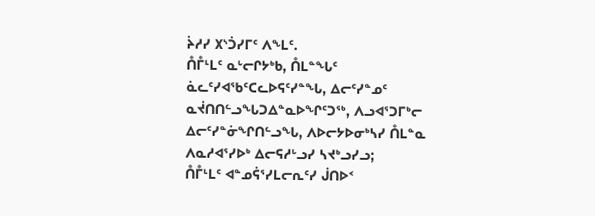ᔩᓱᓯ ᙭ᔅᑑᓯᒥᑦ ᐱᖕᒪᑦ.
ᑍᒤᒻᒪᑦ ᓇᒡᓕᒋᔭᒃᑲ, ᑍᒪᓐᖓᑦ ᓈᓚᑦᓯᐊᖃᑦᑕᓚᐅᕋᑦᓯᓐᖓ, ᐃᓕᑦᓯᓐᓄᑦ ᓇᔫᑎᑎᓪᓗᖓᑐᐃᓐᓇᐅᖏᑦᑐᖅ, ᐱᓗᐊᕐᑐᒥᒃᓕ ᐃᓕᑦᓯᓐᓃᖏᑎᓪᓗᖓ, ᐱᐅᓕᔭᐅᓂᒃᓴᓯ ᑍᒪᓐᓇ ᐱᓇᓱᐊᕐᓯᐅᒃ ᐃᓕᕋᓱᒡᓗᓯ ᓴᔪᒃᓗᓯᓗ;
ᑍᒤᒻᒪᑦ ᐊᓐᓄᕌᕐᓯᒪᓕᕆᑦᓯ ᒎᑎᐅᑉ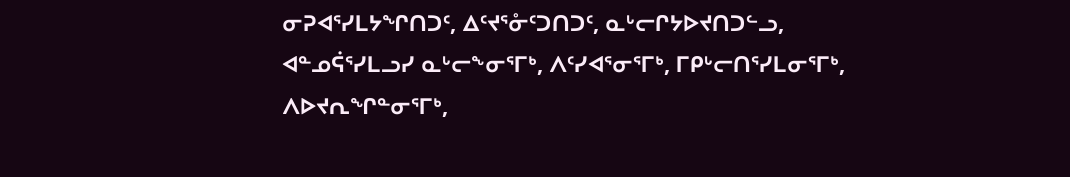ᓂᕈᐊᕐᓯᒪᔭᖏᑎᑐᑦ, ᐃᑦᔪᕐᓁᑦᑐᑎᑐᑦ, ᓇᒡᓕᒋᔭᐅᔪᑎᑐᓪᓗ, ᐊᓐᓄᕌᕐᓯᒪᓗᓯ ᓇᒡᓕᖕᓂᕐᒥᒃ, ᐱᑦᓯᐊᕐᓂᕐᒥᒃ, ᒥᑭᒡᓕᑎᕐᓯᒪᓂᕐᒥᒃ, ᐱᐅᔪᕆᖏᓐᓂᕐᒥᒃ,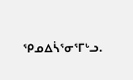ᕿᓄᐃᓵᕐᓂᕐᒥᒡᓗ.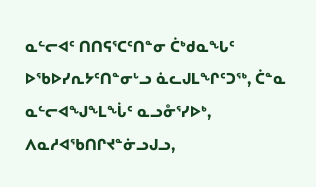ᓇᓪᓕᐊᑦ ᑎᑎᕋᕐᑕᑦᑎᓐᓂ ᑖᒃᑯᓇᖓᑦ ᐅᖃᐅᓯᕆᔭᑦᑎᓐᓂᒡᓗ ᓈᓚᒍᒪᖏᑦᑐᖅ, ᑖᓐᓇ ᓇᓪᓕᐊᖑᖕᒪᖔᑦ ᓇᓗᓁᕐᓯᐅᒃ, ᐱᓇᓱᐊᖃᑎᒋᔪᓐᓃᓗᒍᓗ,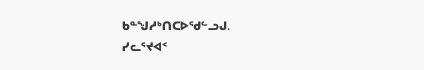ᑲᓐᖑᓱᒃᑎᑕᐅᖁᓪᓗᒍ.
ᓯᓚᕐᔪᐊᑉ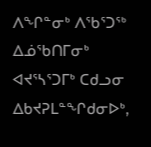ᐱᖏᓐᓂᒃ ᐱᖃᕐᑐᖅ ᐃᓅᖃᑎᒥᓂᒃ ᐊᔪᕐᓴᕐᑐᒥᒃ ᑕᑯᓗᓂ ᐃᑲᔪᕈᒪᓐᖏᑯᓂᐅᒃ,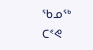ᖃᓄᖅ ᑕᕝᕙ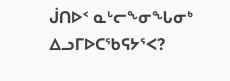ᒎᑎᐅᑉ ᓇᒡᓕᖕᓂᖓᓂᒃ ᐃᓗᒥᐅᑕᖃᕋᔭᕐᐸ?